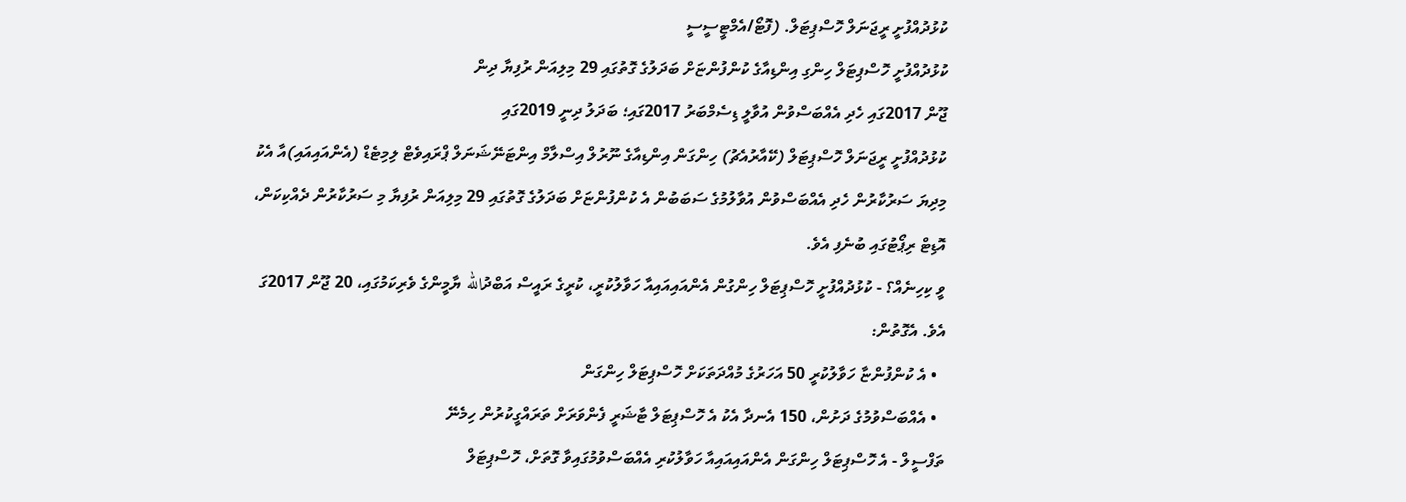ކުޅުދުއްފުށީ ރީޖަނަލް ހޮސްޕިޓަލް. (ފޮޓޯ/އެމްޓީސީސީ
ކުޅުދުއްފުށީ ހޮސްޕިޓަލް ހިންގި އިންޑިއާގެ ކުންފުންޏަށް ބަދަލުގެ ގޮތުގައި 29 މިލިއަން ރުފިޔާ ދިން
ޖޫން 2017ގައި ހެދި އެއްބަސްވުން އުވާލީ ޑިސެމްބަރު 2017ގައި؛ ބަދަލު ދިނީ 2019ގައި
ކުޅުދުއްފުށީ ރީޖަނަލް ހޮސްޕިޓަލް (ކޭއާރުއެޗު) ހިންގަން އިންޑިއާގެ ނޫރުލް އިސްލާމް އިންޓަނޭޝަނަލް ޕްރައިވެޓް ލިމިޓެޑް (އެންއައިއައި)އާ އެކު މިދިޔަ ސަރުކާރުން ހެދި އެއްބަސްވުން އުވާލުމުގެ ސަބަބުން އެ ކުންފުންޏަށް ބަދަލުގެ ގޮތުގައި 29 މިލިއަން ރުފިޔާ މި ސަރުކާރުން ދެއްކިކަން، އޮޑިޓް ރިޕޯޓުގައި ބުނެފި އެވެ.
ވީ ކިހިނެއް؟ - ކުޅުދުއްފުށީ ހޮސްޕިޓަލް ހިންގުން އެންއައިއައިއާ ހަވާލުކުރީ، ކުރީގެ ރައީސް އަބްދުالله ޔާމީންގެ ވެރިކަމުގައި، 20 ޖޫން 2017ގަ އެވެ. އެގޮތުން:
  • އެ ކުންފުންޏާ ހަވާލުކުރީ 50 އަހަރުގެ މުއްދަތަކަށް ހޮސްޕިޓަލް ހިންގަން
  • އެއްބަސްވުމުގެ ދަށުން، 150 އެނދާ އެކު އެ ހޮސްޕިޓަލް ޓާޝަރީ ފެންވަރަށް ތަރައްގީކުރުން ހިމެނޭ
ތަފްސީލް - އެ ހޮސްޕިޓަލް ހިންގަން އެންއައިއައިއާ ހަވާލުކުރި އެއްބަސްވުމުގައިވާ ގޮތަށް، ހޮސްޕިޓަލް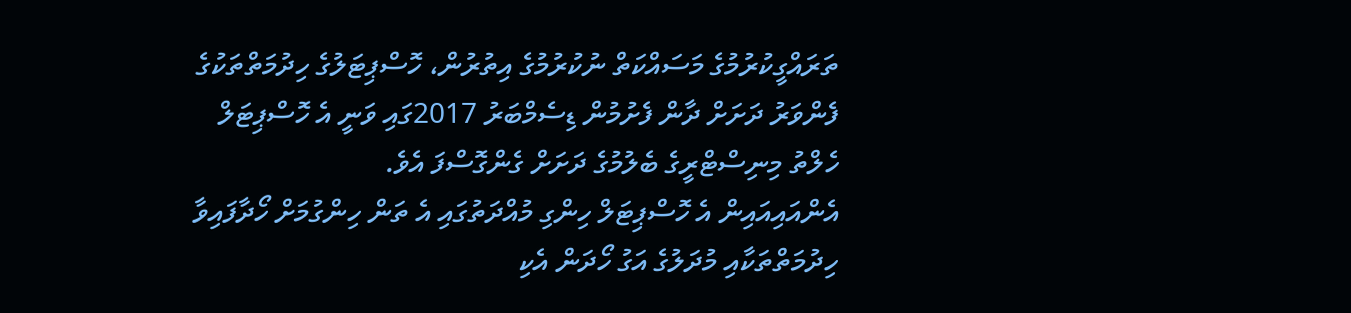ތަރައްގީކުރުމުގެ މަސައްކަތް ނުކުރުމުގެ އިތުރުން، ހޮސްޕިޓަލުގެ ހިދުމަތްތަކުގެ ފެންވަރު ދަށަށް ދާން ފެށުމުން ޑިސެމްބަރު 2017ގައި ވަނީ އެ ހޮސްޕިޓަލް ހެލްތު މިނިސްޓްރީގެ ބެލުމުގެ ދަށަށް ގެންގޮސްފަ އެވެ.
އެންއައިއައިން އެ ހޮސްޕިޓަލް ހިންގި މުއްދަތުގައި އެ ތަން ހިންގުމަށް ހޯދާފައިވާ ހިދުމަތްތަކާއި މުދަލުގެ އަގު ހޯދަން އެކި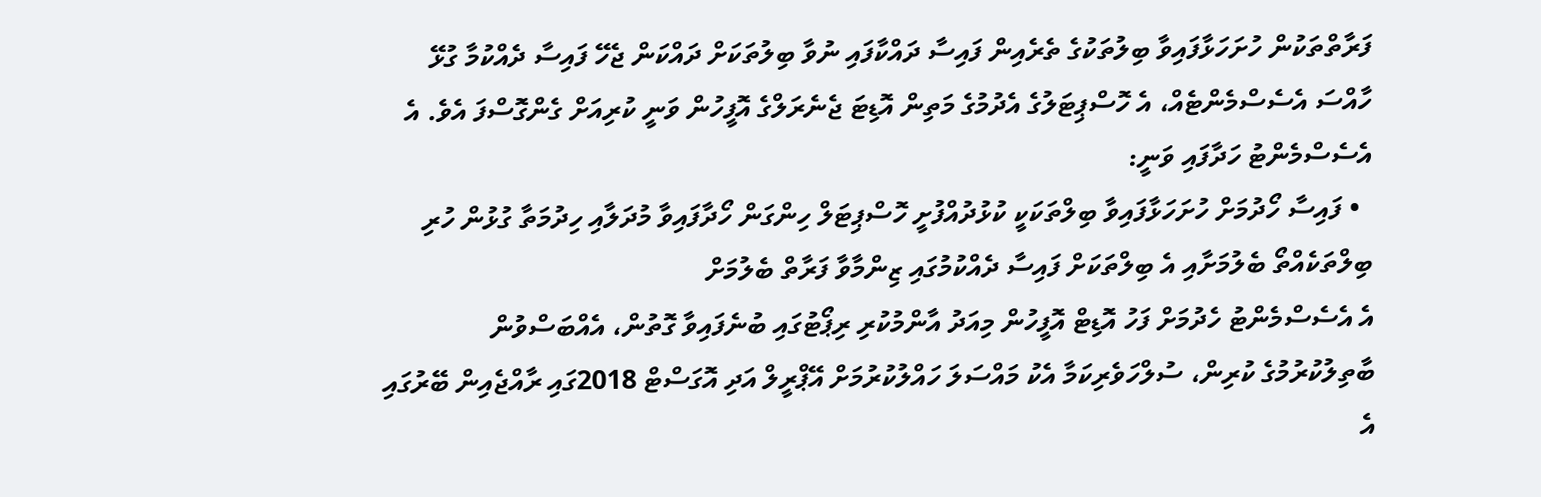ފަރާތްތަކުން ހުށަހަޅާފައިވާ ބިލުތަކުގެ ތެރެއިން ފައިސާ ދައްކާފައި ނުވާ ބިލުތަކަށް ދައްކަން ޖެހޭ ފައިސާ ދެއްކުމާ ގުޅޭ ހާއްސަ އެސެސްމެންޓެއް، އެ ހޮސްޕިޓަލުގެ އެދުމުގެ މަތިން އޮޑިޓަ ޖެނެރަލްގެ އޮފީހުން ވަނީ ކުރިއަށް ގެންގޮސްފަ އެވެ. އެ އެސެސްމެންޓު ހަދާފައި ވަނީ:
  • ފައިސާ ހޯދުމަށް ހުށަހަޅާފައިވާ ބިލްތަކަކީ ކުޅުދުއްފުށީ ހޮސްޕިޓަލް ހިންގަން ހޯދާފައިވާ މުދަލާއި ހިދުމަތާ ގުޅުން ހުރި ބިލްތަކެއްތޯ ބެލުމަށާއި އެ ބިލްތަކަށް ފައިސާ ދެއްކުމުގައި ޒިންމާވާ ފަރާތް ބެލުމަށް
އެ އެސެސްމެންޓު ހެދުމަށް ފަހު އޮޑިޓް އޮފީހުން މިއަދު އާންމުކުރި ރިޕޯޓުގައި ބުނެފައިވާ ގޮތުން، އެއްބަސްވުން ބާތިލުކުރުމުގެ ކުރިން، ސުލްހަވެރިކަމާ އެކު މައްސަލަ ހައްލުކުރުމަށް އޭޕްރީލް އަދި އޮގަސްޓް 2018ގައި ރާއްޖެއިން ބޭރުގައި އެ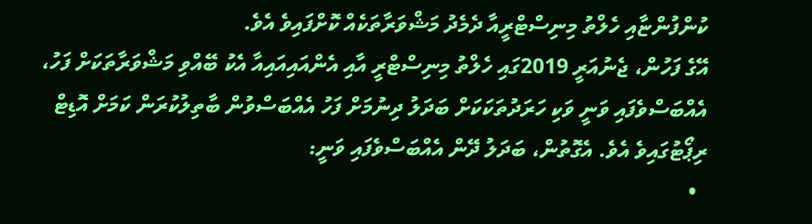ކުންފުންޏާއި ހެލްތު މިނިސްޓްރީއާ ދެމެދު މަޝްވަރާތަކެއް ކޮށްފައިވެ އެވެ.
އޭގެ ފަހުން، ޖެނުއަރީ 2019ގައި ހެލްތު މިނިސްޓްރީ އާއި އެންއައިއައިއާ އެކު ބޭއްވި މަޝްވަރާތަކަށް ފަހު، އެއްބަސްވެފައި ވަނީ ވަކި ހަރަދުތަކަކަށް ބަދަލު ދިނުމަށް ފަހު އެއްބަސްވުން ބާތިލުކުރަން ކަމަށް އޮޑިޓް ރިޕޯޓުގައިވެ އެވެ. އެގޮތުން، ބަދަލު ދޭން އެއްބަސްވެފައި ވަނީ:
  •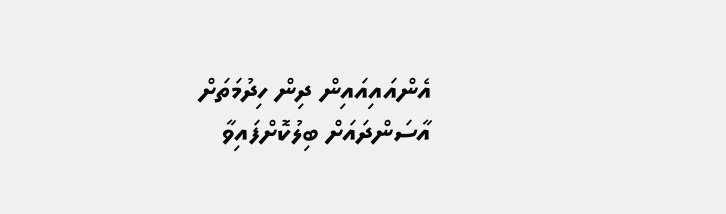އެންއައިއައިން ދިން ހިދުމަތަށް އާސަންދައަށް ބިލުކޮށްފައިވާ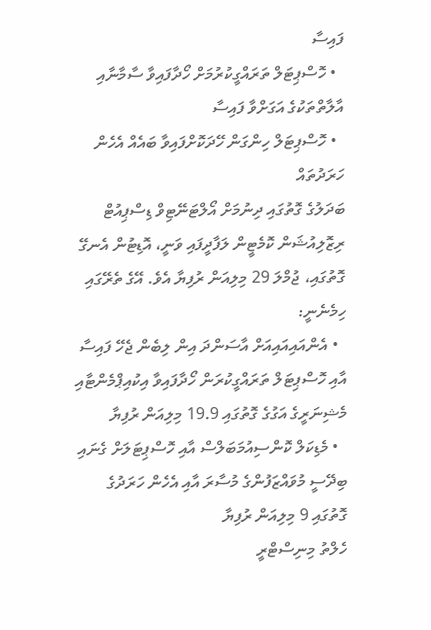ފައިސާ
  • ހޮސްޕިޓަލް ތަރައްގީކުރުމަށް ހޯދާފައިވާ ސާމާނާއި އާލާތްތަކުގެ އަގަށްވާ ފައިސާ
  • ހޮސްޕިޓަލް ހިންގަން ހޭދަކޮށްފައިވާ ބައެއް އެހެން ހަރަދުތައް
ބަދަލުގެ ގޮތުގައި ދިނުމަށް އޯލްޓަނޭޓިވް ޑިސްޕިއުޓް ރިޒޮލިއުޝަން ކޮމެޓީން ލަފާދީފައި ވަނީ، އޮޑިޓުން އެނގޭ ގޮތުގައި، ޖުމްލަ 29 މިލިއަން ރުފިޔާ އެވެ. އޭގެ ތެރޭގައި ހިމެނެނީ:
  • އެންއައިއައިއަށް އާސަންދަ އިން ލިބެން ޖެހޭ ފައިސާ އާއި ހޮސްޕިޓަލް ތަރައްގީކުރަން ހޯދާފައިވާ އިކުއިޕްމެންޓާއި މެޝިނަރީގެ އަގުގެ ގޮތުގައި 19.9 މިލިއަން ރުފިޔާ
  • މެޑިކަލް ކޮންސިއުމަބަލްސް އާއި ހޮސްޕިޓަލަށް ގެނައި ބިދޭސީ މުވައްޒަފުންގެ މުސާރަ އާއި އެހެން ހަރަދުގެ ގޮތުގައި 9 މިލިއަން ރުފިޔާ
ހެލްތު މިނިސްޓްރީ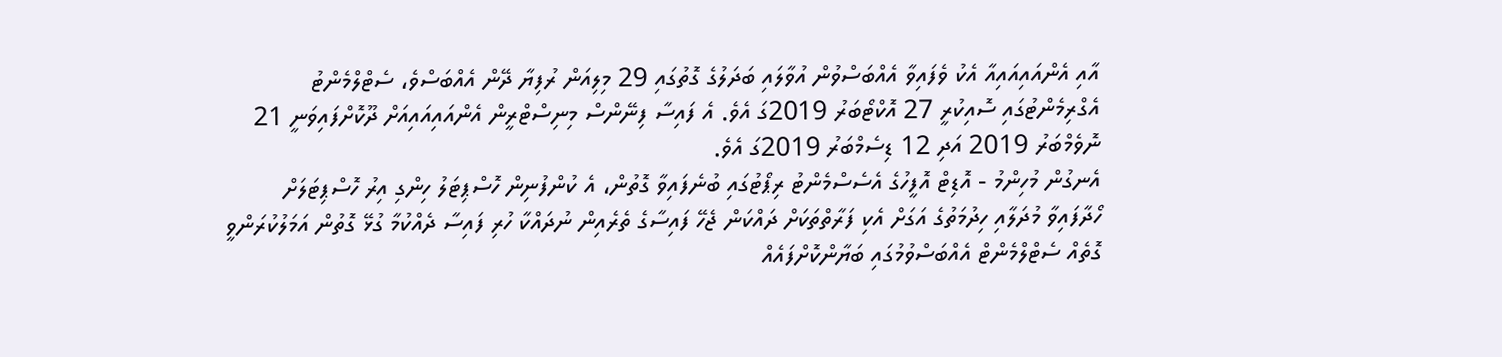އާއި އެންއައިއައިއާ އެކު ވެފައިވާ އެއްބަސްވުން އުވާލައި ބަދަލުގެ ގޮތުގައި 29 މިލިއަން ރުފިޔާ ދޭން އެއްބަސްވެ، ސެޓްލްމެންޓު އެގްރިމެންޓުގައި ސޮއިކުރީ 27 އޮކްޓޯބަރު 2019ގަ އެވެ. އެ ފައިސާ ފިނޭންސް މިނިސްޓްރީން އެންއައިއައިއަށް ދޫކޮށްފައިވަނީ 21 ނޮވެމްބަރު 2019 އަދި 12 ޑިސެމްބަރު 2019ގަ އެވެ.
އެނގުން މުހިންމު - އޮޑިޓް އޮފީހުގެ އެސެސްމެންޓު ރިޕޯޓުގައި ބުނެފައިވާ ގޮތުން، އެ ކުންފުނިން ހޮސްޕިޓަލު ހިންގި އިރު ހޮސްޕިޓަލަށް ހޯދާފައިވާ މުދަލާއި ހިދުމަތުގެ އަގަށް އެކި ފަރާތްތަކަށް ދައްކަން ޖެހޭ ފައިސާގެ ތެރެއިން ނުދައްކާ ހުރި ފައިސާ ދެއްކުމާ ގުޅޭ ގޮތުން އަމަލުކުރަންވީ ގޮތެއް ސެޓްލްމެންޓް އެއްބަސްވުމުގައި ބަޔާންކޮށްފައެއް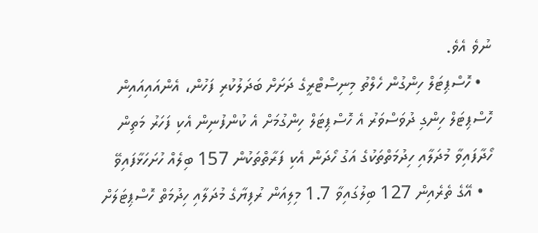ނުވެ އެވެ.
  • ހޮސްޕިޓަލް ހިންގުން ހެލްތު މިނިސްޓްރީގެ ދަށަށް ބަދަލުކުރި ފަހުން، އެންއައިއައިން ހޮސްޕިޓަލް ހިންގި ދުވަސްވަރު އެ ހޮސްޕިޓަލް ހިންގުމަށް އެ ކުންފުނިން އެކި ފަހަރު މަތިން ހޯދާފައިވާ މުދަލާއި ހިދުމަތްތަކުގެ އަގު ހޯދަން އެކި ފަރާތްތަކުން 157 ބިލެއް ހުށަހަޅާފައިވޭ
  • އޭގެ ތެރެއިން 127 ބިލުގައިވާ 1.7 މިލިއަން ރުފިޔާގެ މުދަލާއި ހިދުމަތް ހޮސްޕިޓަލަށް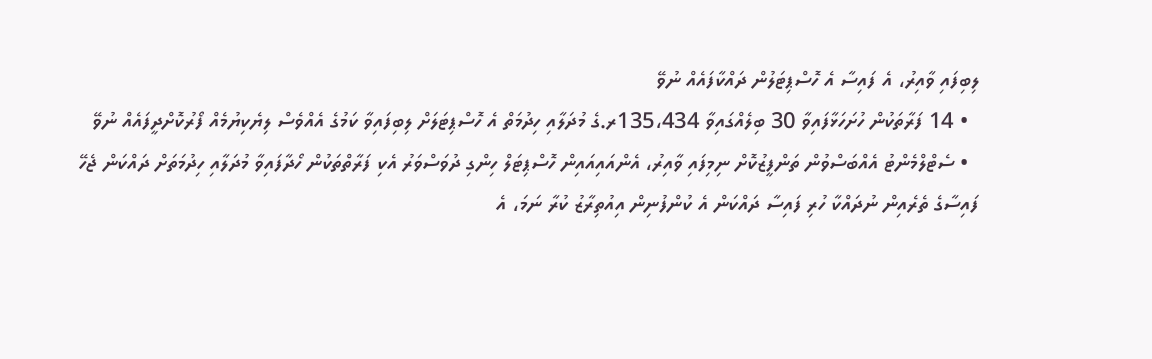ލިބިފައި ވާއިރު، އެ ފައިސާ އެ ހޮސްޕިޓަލުން ދައްކާފައެއް ނުވޭ
  • 14 ފަރާތަކުން ހުށަހަޅާފައިވާ 30 ބިލެއްގައިވާ 135،434ރ.ގެ މުދަލާއި ހިދުމަތް އެ ހޮސްޕިޓަލަށް ލިބިފައިވާ ކަމުގެ އެއްވެސް ލިޔެކިޔުމެއް ފޯރުކޮށްދީފައެއް ނުވޭ
  • ސެޓްލްމެންޓު އެއްބަސްވުން ތަންފީޒުކޮށް ނިމިފައި ވާއިރު، އެންއައިއައިން ހޮސްޕިޓަލް ހިންގި ދުވަސްވަރު އެކި ފަރާތްތަކުން ހޯދާފައިވާ މުދަލާއި ހިދުމަތަށް ދައްކަން ޖެހޭ ފައިސާގެ ތެރެއިން ނުދައްކާ ހުރި ފައިސާ ދައްކަން އެ ކުންފުނިން އިއުތިރާޒު ކުރާ ނަމަ، އެ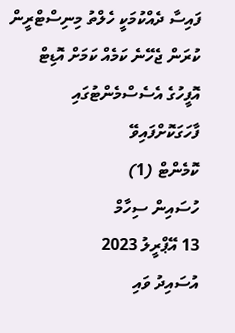ފައިސާ ދެއްކުމަކީ ހެލްތު މިނިސްޓްރީން ކުރަން ޖެހޭނެ ކަމެއް ކަމަށް އޮޑިޓް އޮފީހުގެ އެސެސްމެންޓުގައި ފާހަގަކޮށްފައިވޭ
ކޮމެންޓް (1)
ހުސައިން ސިހާމް
13 އޭޕްރީލު 2023
އުސައިދު ވައި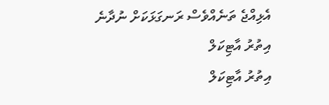އެޅިއްޖެ ތަނެއްވެސް ރަނގަޅަކަށް ނުދާނެ
އިތުރު އާޓިކަލް
އިތުރު އާޓިކަލް